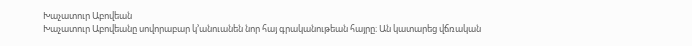Խաչատուր Աբովեան
Խաչատուր Աբովեանը սովորաբար կ՚անուանեն նոր հայ գրականութեան հայրը։ Ան կատարեց վճռական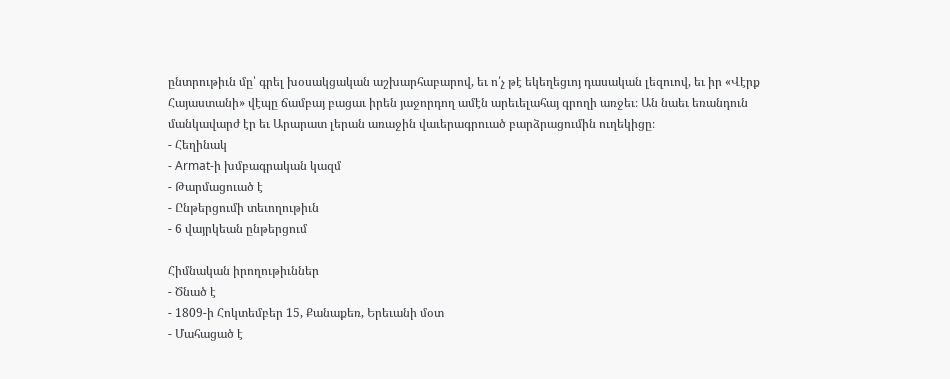ընտրութիւն մը՝ գրել խօսակցական աշխարհաբարով, եւ ո՛չ թէ եկեղեցւոյ դասական լեզուով, եւ իր «Վէրք Հայաստանի» վէպը ճամբայ բացաւ իրեն յաջորդող ամէն արեւելահայ գրողի առջեւ։ Ան նաեւ եռանդուն մանկավարժ էր եւ Արարատ լերան առաջին վաւերագրուած բարձրացումին ուղեկիցը։
- Հեղինակ
- Armat-ի խմբագրական կազմ
- Թարմացուած է
- Ընթերցումի տեւողութիւն
- 6 վայրկեան ընթերցում

Հիմնական իրողութիւններ
- Ծնած է
- 1809-ի Հոկտեմբեր 15, Քանաքեռ, Երեւանի մօտ
- Մահացած է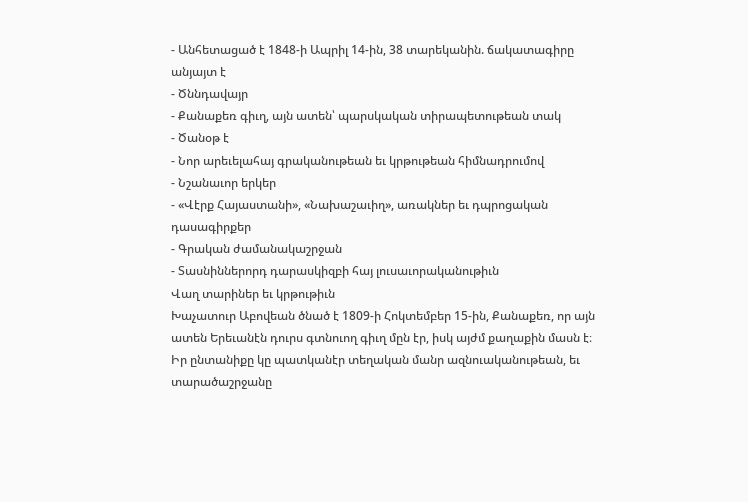- Անհետացած է 1848-ի Ապրիլ 14-ին, 38 տարեկանին. ճակատագիրը անյայտ է
- Ծննդավայր
- Քանաքեռ գիւղ, այն ատեն՝ պարսկական տիրապետութեան տակ
- Ծանօթ է
- Նոր արեւելահայ գրականութեան եւ կրթութեան հիմնադրումով
- Նշանաւոր երկեր
- «Վէրք Հայաստանի», «Նախաշաւիղ», առակներ եւ դպրոցական դասագիրքեր
- Գրական ժամանակաշրջան
- Տասնիններորդ դարասկիզբի հայ լուսաւորականութիւն
Վաղ տարիներ եւ կրթութիւն
Խաչատուր Աբովեան ծնած է 1809-ի Հոկտեմբեր 15-ին, Քանաքեռ, որ այն ատեն Երեւանէն դուրս գտնուող գիւղ մըն էր, իսկ այժմ քաղաքին մասն է։ Իր ընտանիքը կը պատկանէր տեղական մանր ազնուականութեան, եւ տարածաշրջանը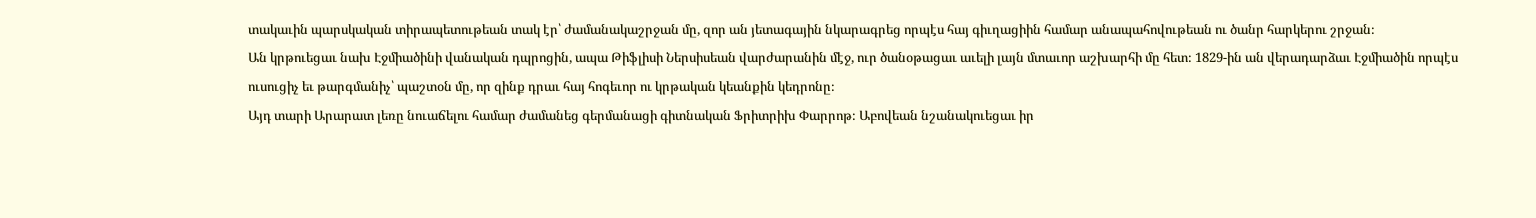տակաւին պարսկական տիրապետութեան տակ էր՝ ժամանակաշրջան մը, զոր ան յետագային նկարագրեց որպէս հայ գիւղացիին համար անապահովութեան ու ծանր հարկերու շրջան։
Ան կրթուեցաւ նախ Էջմիածինի վանական դպրոցին, ապա Թիֆլիսի Ներսիսեան վարժարանին մէջ, ուր ծանօթացաւ աւելի լայն մտաւոր աշխարհի մը հետ։ 1829-ին ան վերադարձաւ Էջմիածին որպէս ուսուցիչ եւ թարգմանիչ՝ պաշտօն մը, որ զինք դրաւ հայ հոգեւոր ու կրթական կեանքին կեդրոնը։
Այդ տարի Արարատ լեռը նուաճելու համար ժամանեց գերմանացի գիտնական Ֆրիտրիխ Փարրոթ։ Աբովեան նշանակուեցաւ իր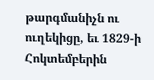թարգմանիչն ու ուղեկիցը, եւ 1829-ի Հոկտեմբերին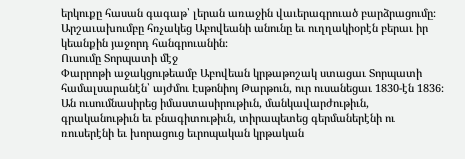երկուքը հասան գագաթ՝ լերան առաջին վաւերագրուած բարձրացումը։ Արշաւախումբը հռչակեց Աբովեանի անունը եւ ուղղակիօրէն բերաւ իր կեանքին յաջորդ հանգրուանին։
Ուսումը Տորպատի մէջ
Փարրոթի աջակցութեամբ Աբովեան կրթաթոշակ ստացաւ Տորպատի համալսարանէն՝ այժմու Էսթոնիոյ Թարթուն, ուր ուսանեցաւ 1830-էն 1836։ Ան ուսումնասիրեց իմաստասիրութիւն, մանկավարժութիւն, գրականութիւն եւ բնագիտութիւն, տիրապետեց գերմաներէնի ու ռուսերէնի եւ խորացուց եւրոպական կրթական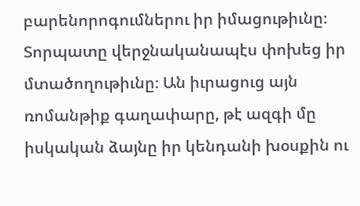բարենորոգումներու իր իմացութիւնը։
Տորպատը վերջնականապէս փոխեց իր մտածողութիւնը։ Ան իւրացուց այն ռոմանթիք գաղափարը, թէ ազգի մը իսկական ձայնը իր կենդանի խօսքին ու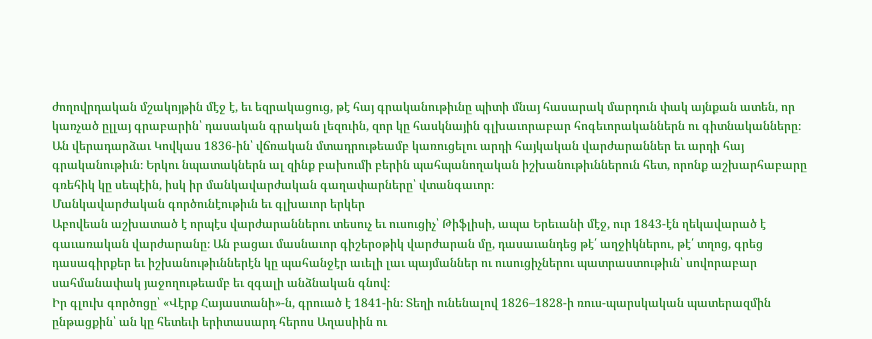ժողովրդական մշակոյթին մէջ է, եւ եզրակացուց, թէ հայ գրականութիւնը պիտի մնայ հասարակ մարդուն փակ այնքան ատեն, որ կառչած ըլլայ գրաբարին՝ դասական գրական լեզուին, զոր կը հասկնային գլխաւորաբար հոգեւորականներն ու գիտնականները։
Ան վերադարձաւ Կովկաս 1836-ին՝ վճռական մտադրութեամբ կառուցելու արդի հայկական վարժարաններ եւ արդի հայ գրականութիւն։ Երկու նպատակներն ալ զինք բախումի բերին պահպանողական իշխանութիւններուն հետ, որոնք աշխարհաբարը գռեհիկ կը սեպէին, իսկ իր մանկավարժական գաղափարները՝ վտանգաւոր։
Մանկավարժական գործունէութիւն եւ գլխաւոր երկեր
Աբովեան աշխատած է որպէս վարժարաններու տեսուչ եւ ուսուցիչ՝ Թիֆլիսի, ապա Երեւանի մէջ, ուր 1843-էն ղեկավարած է գաւառական վարժարանը։ Ան բացաւ մասնաւոր գիշերօթիկ վարժարան մը, դասաւանդեց թէ՛ աղջիկներու, թէ՛ տղոց, գրեց դասագիրքեր եւ իշխանութիւններէն կը պահանջէր աւելի լաւ պայմաններ ու ուսուցիչներու պատրաստութիւն՝ սովորաբար սահմանափակ յաջողութեամբ եւ զգալի անձնական գնով։
Իր գլուխ գործոցը՝ «Վէրք Հայաստանի»-ն, գրուած է 1841-ին։ Տեղի ունենալով 1826–1828-ի ռուս-պարսկական պատերազմին ընթացքին՝ ան կը հետեւի երիտասարդ հերոս Աղասիին ու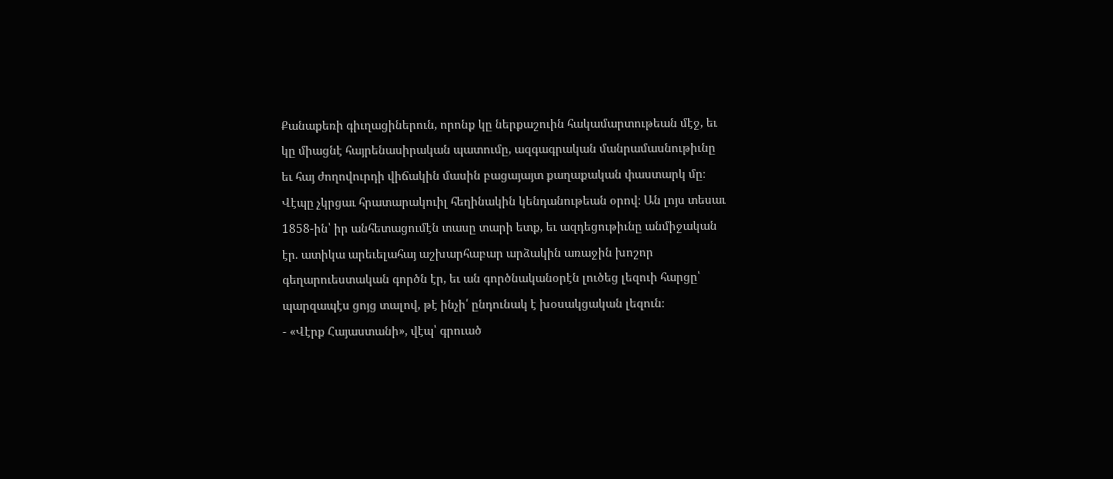Քանաքեռի գիւղացիներուն, որոնք կը ներքաշուին հակամարտութեան մէջ, եւ կը միացնէ հայրենասիրական պատումը, ազգագրական մանրամասնութիւնը եւ հայ ժողովուրդի վիճակին մասին բացայայտ քաղաքական փաստարկ մը։
Վէպը չկրցաւ հրատարակուիլ հեղինակին կենդանութեան օրով։ Ան լոյս տեսաւ 1858-ին՝ իր անհետացումէն տասը տարի ետք, եւ ազդեցութիւնը անմիջական էր. ատիկա արեւելահայ աշխարհաբար արձակին առաջին խոշոր գեղարուեստական գործն էր, եւ ան գործնականօրէն լուծեց լեզուի հարցը՝ պարզապէս ցոյց տալով, թէ ինչի՛ ընդունակ է խօսակցական լեզուն։
- «Վէրք Հայաստանի», վէպ՝ գրուած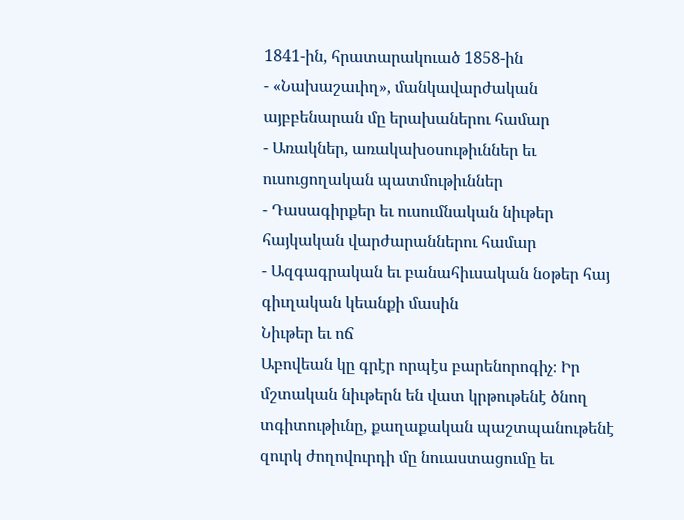1841-ին, հրատարակուած 1858-ին
- «Նախաշաւիղ», մանկավարժական այբբենարան մը երախաներու համար
- Առակներ, առակախօսութիւններ եւ ուսուցողական պատմութիւններ
- Դասագիրքեր եւ ուսումնական նիւթեր հայկական վարժարաններու համար
- Ազգագրական եւ բանահիւսական նօթեր հայ գիւղական կեանքի մասին
Նիւթեր եւ ոճ
Աբովեան կը գրէր որպէս բարենորոգիչ։ Իր մշտական նիւթերն են վատ կրթութենէ ծնող տգիտութիւնը, քաղաքական պաշտպանութենէ զուրկ ժողովուրդի մը նուաստացումը եւ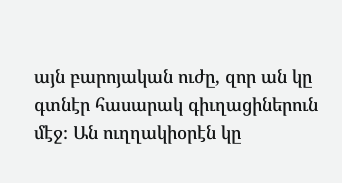այն բարոյական ուժը, զոր ան կը գտնէր հասարակ գիւղացիներուն մէջ։ Ան ուղղակիօրէն կը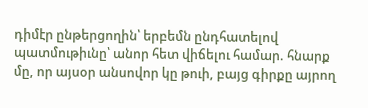դիմէր ընթերցողին՝ երբեմն ընդհատելով պատմութիւնը՝ անոր հետ վիճելու համար. հնարք մը, որ այսօր անսովոր կը թուի, բայց գիրքը այրող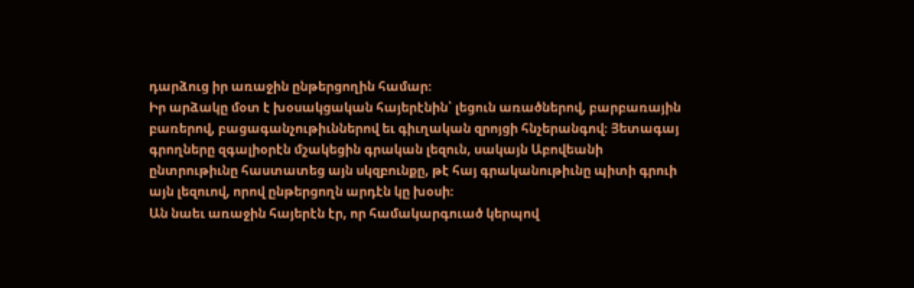դարձուց իր առաջին ընթերցողին համար։
Իր արձակը մօտ է խօսակցական հայերէնին՝ լեցուն առածներով, բարբառային բառերով, բացագանչութիւններով եւ գիւղական զրոյցի հնչերանգով։ Յետագայ գրողները զգալիօրէն մշակեցին գրական լեզուն, սակայն Աբովեանի ընտրութիւնը հաստատեց այն սկզբունքը, թէ հայ գրականութիւնը պիտի գրուի այն լեզուով, որով ընթերցողն արդէն կը խօսի։
Ան նաեւ առաջին հայերէն էր, որ համակարգուած կերպով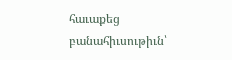հաւաքեց բանահիւսութիւն՝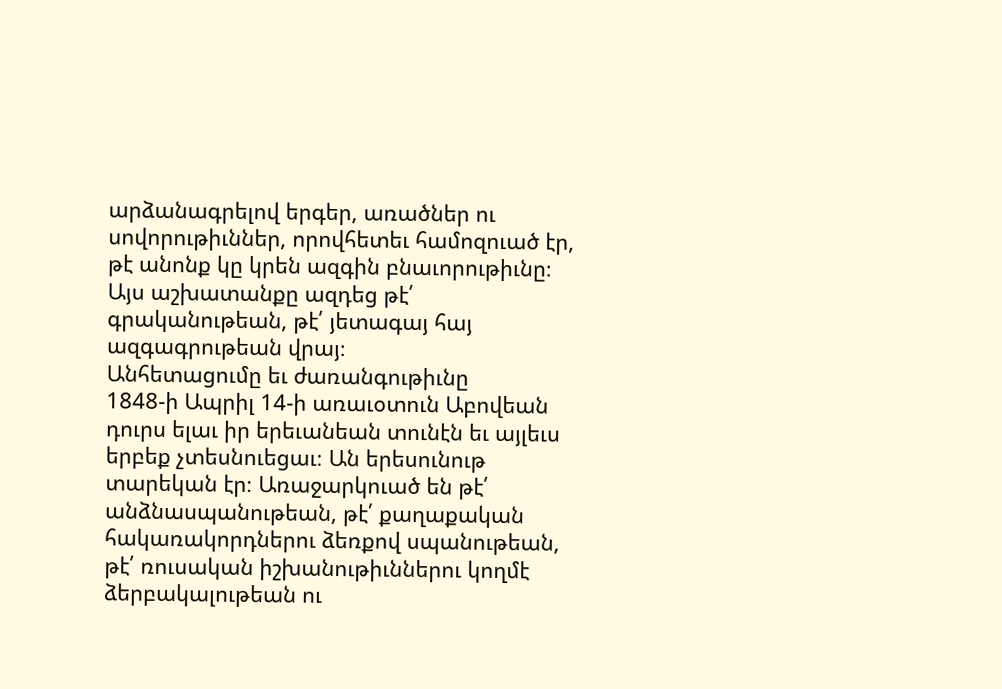արձանագրելով երգեր, առածներ ու սովորութիւններ, որովհետեւ համոզուած էր, թէ անոնք կը կրեն ազգին բնաւորութիւնը։ Այս աշխատանքը ազդեց թէ՛ գրականութեան, թէ՛ յետագայ հայ ազգագրութեան վրայ։
Անհետացումը եւ ժառանգութիւնը
1848-ի Ապրիլ 14-ի առաւօտուն Աբովեան դուրս ելաւ իր երեւանեան տունէն եւ այլեւս երբեք չտեսնուեցաւ։ Ան երեսունութ տարեկան էր։ Առաջարկուած են թէ՛ անձնասպանութեան, թէ՛ քաղաքական հակառակորդներու ձեռքով սպանութեան, թէ՛ ռուսական իշխանութիւններու կողմէ ձերբակալութեան ու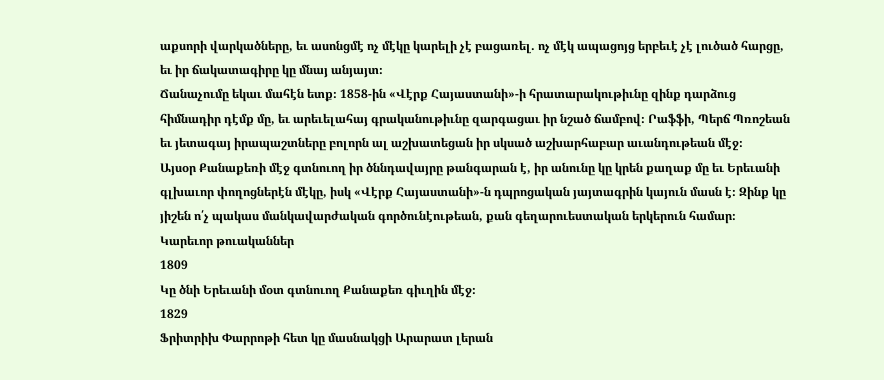աքսորի վարկածները, եւ ասոնցմէ ոչ մէկը կարելի չէ բացառել. ոչ մէկ ապացոյց երբեւէ չէ լուծած հարցը, եւ իր ճակատագիրը կը մնայ անյայտ։
Ճանաչումը եկաւ մահէն ետք։ 1858-ին «Վէրք Հայաստանի»-ի հրատարակութիւնը զինք դարձուց հիմնադիր դէմք մը, եւ արեւելահայ գրականութիւնը զարգացաւ իր նշած ճամբով։ Րաֆֆի, Պերճ Պռոշեան եւ յետագայ իրապաշտները բոլորն ալ աշխատեցան իր սկսած աշխարհաբար աւանդութեան մէջ։
Այսօր Քանաքեռի մէջ գտնուող իր ծննդավայրը թանգարան է, իր անունը կը կրեն քաղաք մը եւ Երեւանի գլխաւոր փողոցներէն մէկը, իսկ «Վէրք Հայաստանի»-ն դպրոցական յայտագրին կայուն մասն է։ Զինք կը յիշեն ո՛չ պակաս մանկավարժական գործունէութեան, քան գեղարուեստական երկերուն համար։
Կարեւոր թուականներ
1809
Կը ծնի Երեւանի մօտ գտնուող Քանաքեռ գիւղին մէջ։
1829
Ֆրիտրիխ Փարրոթի հետ կը մասնակցի Արարատ լերան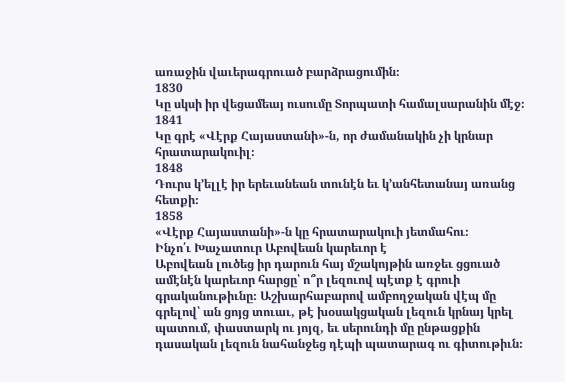առաջին վաւերագրուած բարձրացումին։
1830
Կը սկսի իր վեցամեայ ուսումը Տորպատի համալսարանին մէջ։
1841
Կը գրէ «Վէրք Հայաստանի»-ն, որ ժամանակին չի կրնար հրատարակուիլ։
1848
Դուրս կ՚ելլէ իր երեւանեան տունէն եւ կ՚անհետանայ առանց հետքի։
1858
«Վէրք Հայաստանի»-ն կը հրատարակուի յետմահու։
Ինչո՛ւ Խաչատուր Աբովեան կարեւոր է
Աբովեան լուծեց իր դարուն հայ մշակոյթին առջեւ ցցուած ամէնէն կարեւոր հարցը՝ ո՞ր լեզուով պէտք է գրուի գրականութիւնը։ Աշխարհաբարով ամբողջական վէպ մը գրելով՝ ան ցոյց տուաւ, թէ խօսակցական լեզուն կրնայ կրել պատում, փաստարկ ու յոյզ, եւ սերունդի մը ընթացքին դասական լեզուն նահանջեց դէպի պատարագ ու գիտութիւն։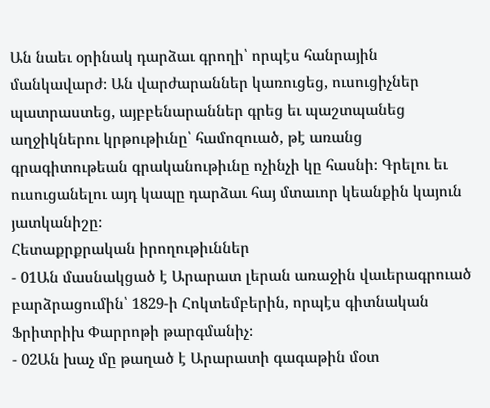Ան նաեւ օրինակ դարձաւ գրողի՝ որպէս հանրային մանկավարժ։ Ան վարժարաններ կառուցեց, ուսուցիչներ պատրաստեց, այբբենարաններ գրեց եւ պաշտպանեց աղջիկներու կրթութիւնը՝ համոզուած, թէ առանց գրագիտութեան գրականութիւնը ոչինչի կը հասնի։ Գրելու եւ ուսուցանելու այդ կապը դարձաւ հայ մտաւոր կեանքին կայուն յատկանիշը։
Հետաքրքրական իրողութիւններ
- 01Ան մասնակցած է Արարատ լերան առաջին վաւերագրուած բարձրացումին՝ 1829-ի Հոկտեմբերին, որպէս գիտնական Ֆրիտրիխ Փարրոթի թարգմանիչ։
- 02Ան խաչ մը թաղած է Արարատի գագաթին մօտ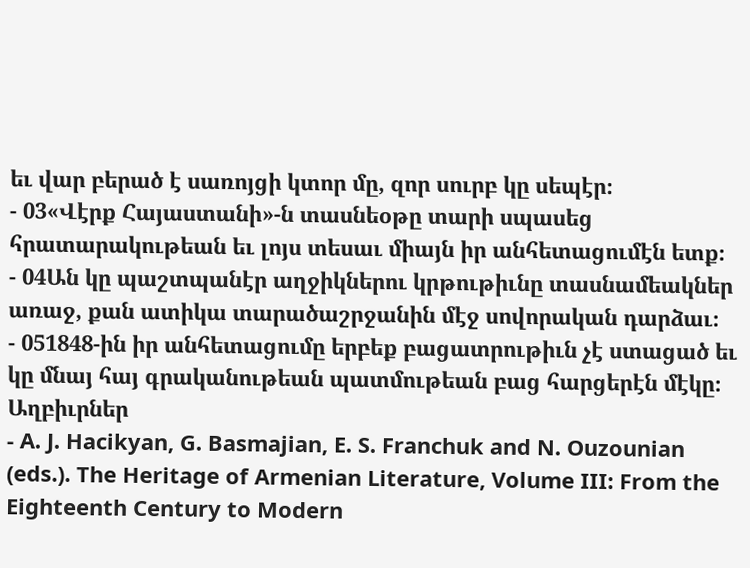եւ վար բերած է սառոյցի կտոր մը, զոր սուրբ կը սեպէր։
- 03«Վէրք Հայաստանի»-ն տասնեօթը տարի սպասեց հրատարակութեան եւ լոյս տեսաւ միայն իր անհետացումէն ետք։
- 04Ան կը պաշտպանէր աղջիկներու կրթութիւնը տասնամեակներ առաջ, քան ատիկա տարածաշրջանին մէջ սովորական դարձաւ։
- 051848-ին իր անհետացումը երբեք բացատրութիւն չէ ստացած եւ կը մնայ հայ գրականութեան պատմութեան բաց հարցերէն մէկը։
Աղբիւրներ
- A. J. Hacikyan, G. Basmajian, E. S. Franchuk and N. Ouzounian (eds.). The Heritage of Armenian Literature, Volume III: From the Eighteenth Century to Modern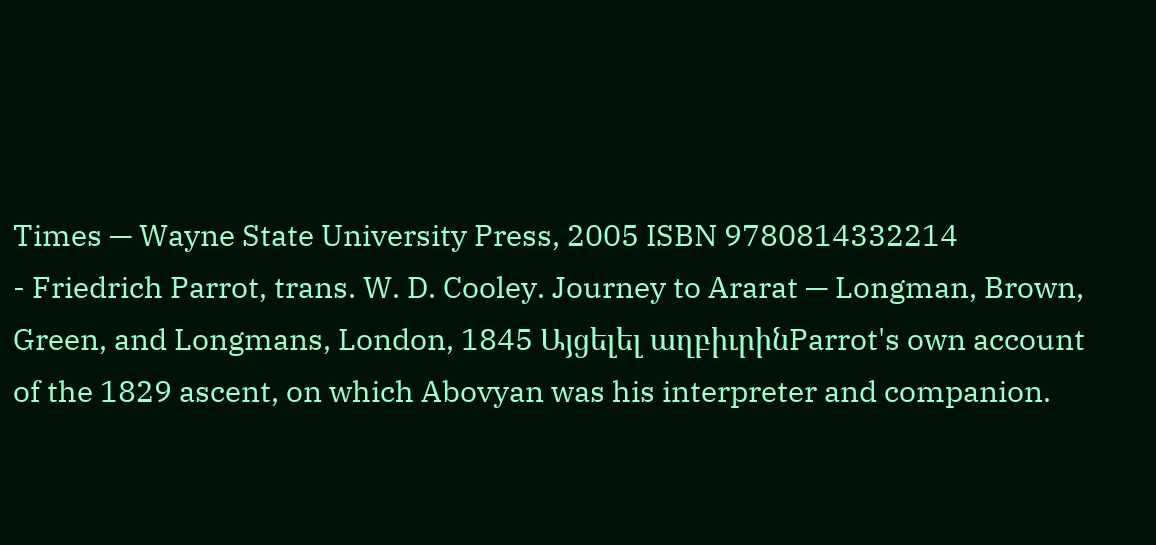Times — Wayne State University Press, 2005 ISBN 9780814332214
- Friedrich Parrot, trans. W. D. Cooley. Journey to Ararat — Longman, Brown, Green, and Longmans, London, 1845 Այցելել աղբիւրինParrot's own account of the 1829 ascent, on which Abovyan was his interpreter and companion.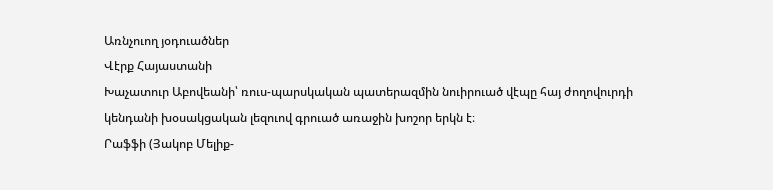Առնչուող յօդուածներ
Վէրք Հայաստանի
Խաչատուր Աբովեանի՝ ռուս-պարսկական պատերազմին նուիրուած վէպը հայ ժողովուրդի կենդանի խօսակցական լեզուով գրուած առաջին խոշոր երկն է։
Րաֆֆի (Յակոբ Մելիք-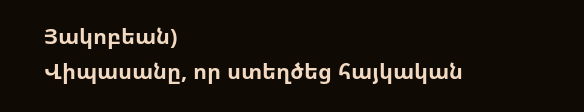Յակոբեան)
Վիպասանը, որ ստեղծեց հայկական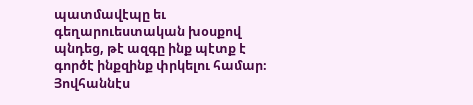պատմավէպը եւ գեղարուեստական խօսքով պնդեց, թէ ազգը ինք պէտք է գործէ ինքզինք փրկելու համար։
Յովհաննէս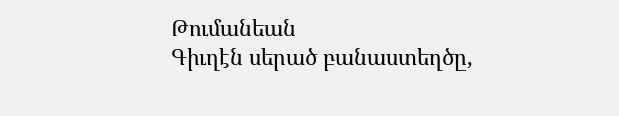Թումանեան
Գիւղէն սերած բանաստեղծը,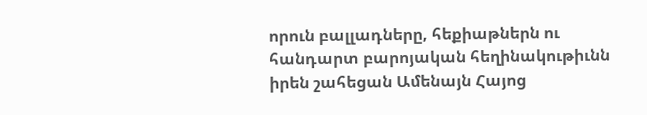որուն բալլադները, հեքիաթներն ու հանդարտ բարոյական հեղինակութիւնն իրեն շահեցան Ամենայն Հայոց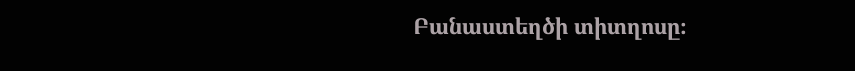Բանաստեղծի տիտղոսը։